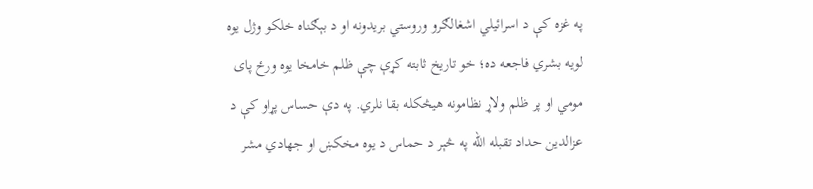په غزه کې د اسرائیلي اشغالګرو وروستي بریدونه او د بېګناه خلکو وژل یوه لویه بشري فاجعه ده؛ خو تاریخ ثابته کړې چې ظلم خامخا یوه ورځ پای مومي او پر ظلم ولاړ نظامونه هیڅکله بقا نلري. په دې حساس پړاو کې د عزالدین حداد تقبله الله په څېر د حماس د یوه مخکښ او جهادي مشر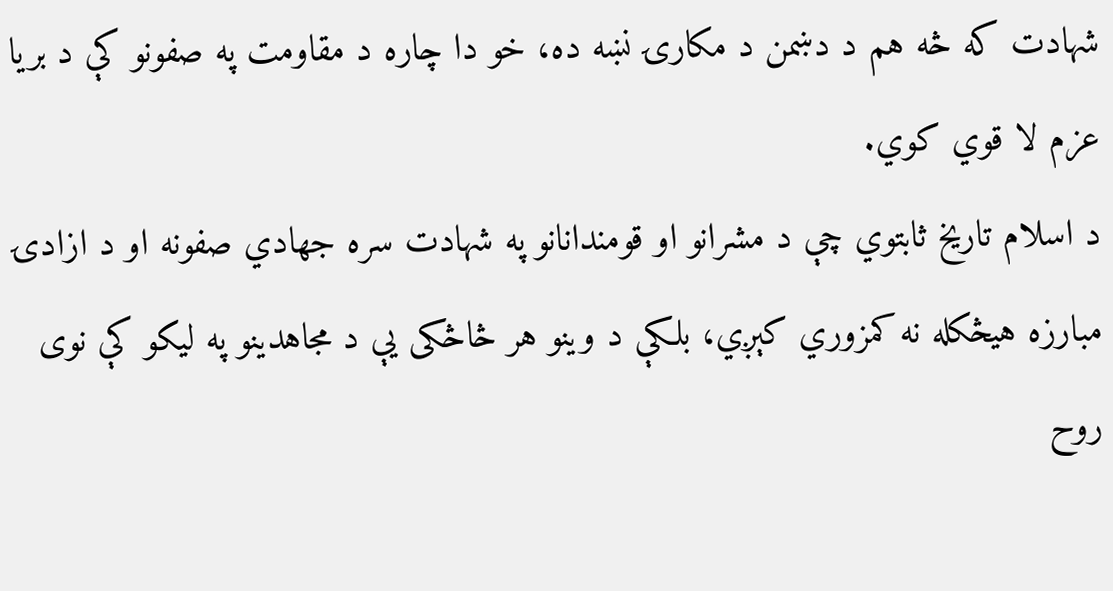شهادت که څه هم د دښمن د مکارۍ نښه ده، خو دا چاره د مقاومت په صفونو کې د بریا عزم لا قوي کوي.
د اسلام تاریخ ثابتوي چې د مشرانو او قومندانانو په شهادت سره جهادي صفونه او د ازادۍ مبارزه هیڅکله نه کمزوري کېږي، بلکې د وینو هر څاڅکی یې د مجاهدینو په لیکو کې نوی روح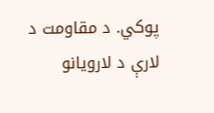پوکي. د مقاومت د لارې د لارویانو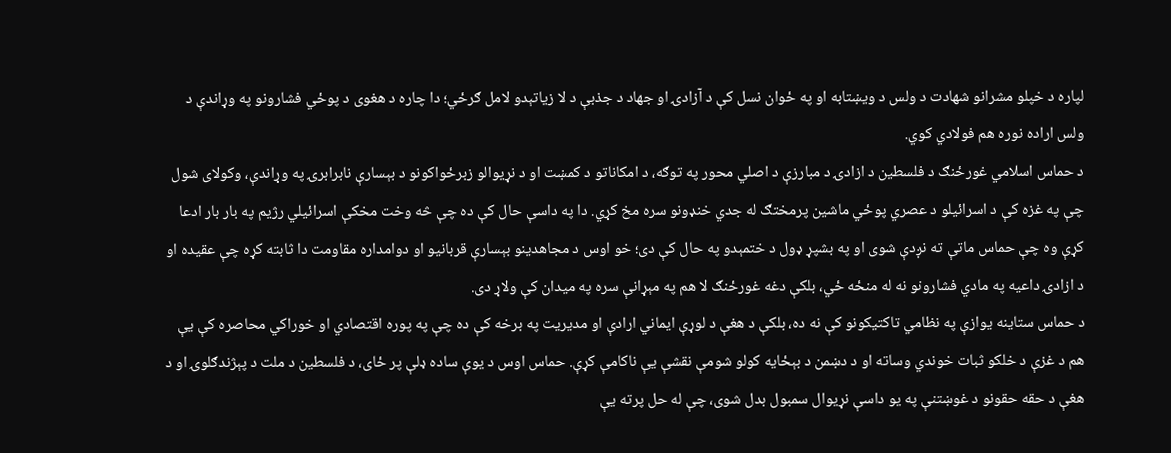لپاره د خپلو مشرانو شهادت د ولس د ویښتابه او په ځوان نسل کې د آزادۍ او جهاد د جذبې د لا زیاتېدو لامل ګرځي؛ دا چاره د هغوی د پوځي فشارونو په وړاندې د ولس اراده نوره هم فولادي کوي.
د حماس اسلامي غورځنګ د فلسطین د ازادۍ د مبارزې د اصلي محور په توګه، د امکاناتو د کمښت او د نړیوالو زبرځواکونو د بېسارې نابرابرۍ په وړاندې، وکولای شول چې په غزه کې د اسرائیلو د عصري پوځي ماشین پرمختګ له جدي خنډونو سره مخ کړي. دا په داسې حال کې ده چې څه وخت مخکې اسرائیلي رژیم په بار بار ادعا کړې وه چې حماس ماتې ته نږدې شوی او په بشپړ ډول د ختمېدو په حال کې دی؛ خو اوس د مجاهدینو بېسارې قربانیو او دوامداره مقاومت دا ثابته کړه چې عقیده او د ازادۍ داعیه په مادي فشارونو نه له منځه ځي، بلکې دغه غورځنګ لا هم په مېړانې سره په میدان کې ولاړ دی.
د حماس ستاینه یوازې په نظامي تاکتیکونو کې نه ده، بلکې د هغې د لوړې ایماني ارادې او مدیریت په برخه کې ده چې په پوره اقتصادي او خوراکي محاصره کې یې هم د غزې د خلکو ثبات خوندي وساته او د دښمن د بېځایه کولو شومې نقشې یې ناکامې کړې. حماس اوس د یوې ساده ډلې پر ځای، د فلسطین د ملت د پېژندګلوۍ او د هغې د حقه حقونو د غوښتنې په یو داسې نړیوال سمبول بدل شوی، چې له حل پرته یې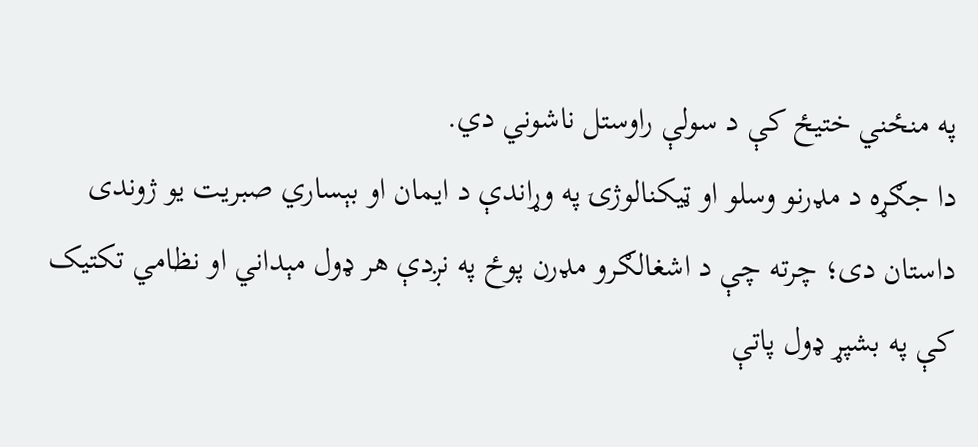په منځني ختیځ کې د سولې راوستل ناشوني دي.
دا جګړه د مډرنو وسلو او ټیکنالوژۍ په وړاندې د ایمان او بېساري صبریت یو ژوندی داستان دی؛ چرته چې د اشغالګرو مډرن پوځ په نږدې هر ډول مېداني او نظامي تکتیک کې په بشپړ ډول پاتې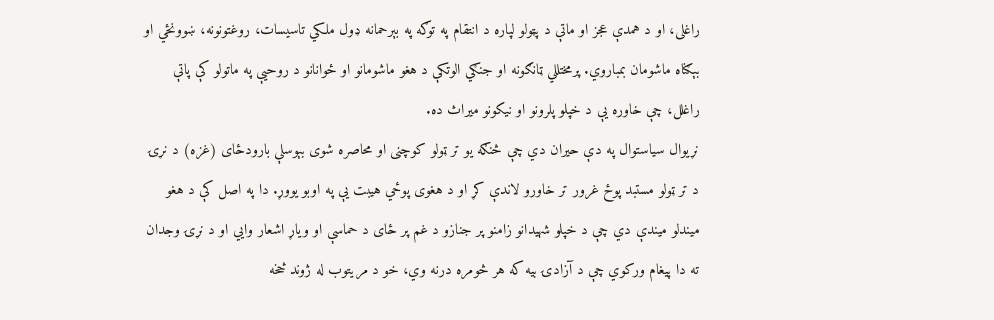راغلی، او د همدې عجز او ماتې د پټولو لپاره د انتقام په توګه په بېرحمانه ډول ملکي تاسیسات، روغتونونه، ښوونځي او بېګناه ماشومان بمباروي. پرمختللي ټانګونه او جنګي الوتکې د هغو ماشومانو او ځوانانو د روحیې په ماتولو کې پاتې راغلل، چې خاوره یې د خپلو پلرونو او نیکونو میراث ده.
نړیوال سیاستوال په دې حیران دي چې څنګه یو تر ټولو کوچنی او محاصره شوی بېوسلې بارودځای (غزه) د نړۍ د تر ټولو مستبد پوځ غرور تر خاورو لاندې کړ او د هغوی پوځي هیبت یې په اوبو یووړ. دا په اصل کې د هغو میندلو میندې دي چې د خپلو شهیدانو زامنو پر جنازو د غم پر ځای د حماسې او ویاړ اشعار وایي او د نړۍ وجدان ته دا پیغام ورکوي چې د آزادۍ بیه که هر څومره درنه وي، خو د مریتوب له ژوند څخه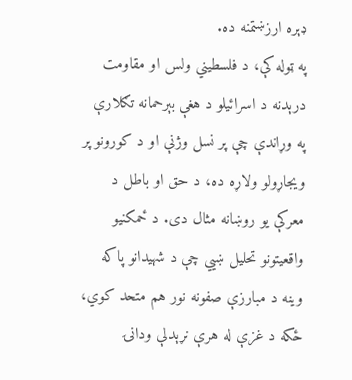ډېره ارزښتمنه ده.
په ټوله کې، د فلسطیني ولس او مقاومت درېدنه د اسرائیلو د هغې بېرحمانه تګلارې په وړاندې چې پر نسل وژنې او د کورونو پر ویجاړولو ولاړه ده، د حق او باطل د معرکې یو روښانه مثال دی. د ځمکنیو واقعیتونو تحلیل ښيي چې د شهیدانو پاکه وینه د مبارزې صفونه نور هم متحد کوي، ځکه د غزې له هرې نړېدلې ودانۍ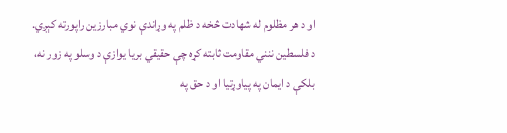او د هر مظلوم له شهادت څخه د ظلم په وړاندې نوي مبارزین راپورته کېږي.
د فلسطین ننني مقاومت ثابته کړه چې حقیقي بریا یوازې د وسلو په زور نه، بلکې د ایمان په پیاوړتیا او د حق په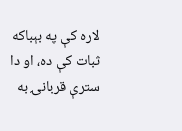لاره کې په بېباکه ثبات کې ده، او دا سترې قربانۍ به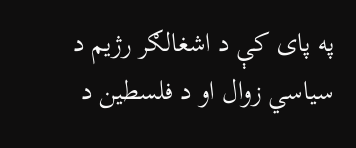په پای کې د اشغالګر رژیم د سیاسي زوال او د فلسطین د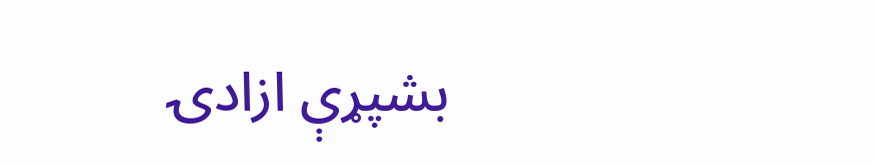بشپړې ازادۍ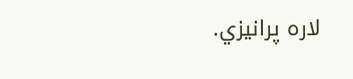لاره پرانیزي.